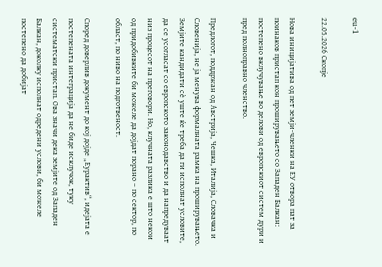eu-1

22.05.2026 Скопје

Нова иницијатива од пет земји-членки на ЕУ отвора пат за поинаков пристап кон проширувањето со Западен Балкан: постепено вклучување во делови од европскиот систем дури и пред полноправно членство.

Предлогот, поддржан од Австрија, Чешка, Италија, Словачка и Словенија, не ја менува формалната рамка на проширувањето. Земјите кандидати сè уште ќе треба да ги исполнат условите, да се усогласат со европското законодавство и да напредуваат низ процесот на преговори. Но, клучната разлика е што некои од придобивките би можеле да дојдат порано – по сектор, по област, по ниво на подготвеност.

Според доверлив документ до кој дојде „Еурактив“, идејата е постепената интеграција да не биде исклучок, туку систематски пристап. Ова значи дека земјите од Западен Балкан, доколку исполнат одредени услови, би можеле постепено да добијат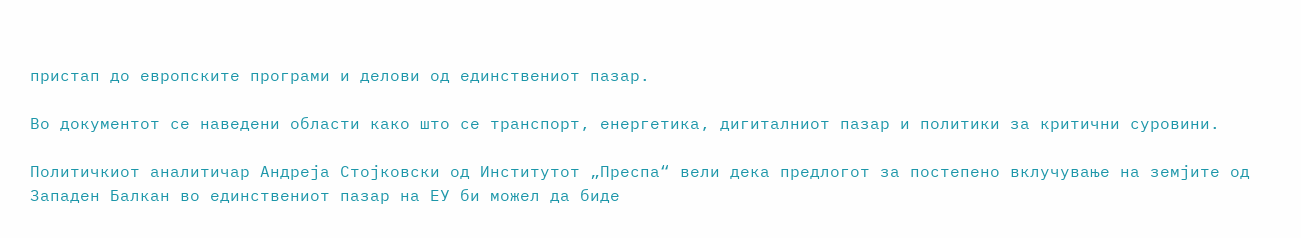пристап до европските програми и делови од единствениот пазар.

Во документот се наведени области како што се транспорт, енергетика, дигиталниот пазар и политики за критични суровини.

Политичкиот аналитичар Андреја Стојковски од Институтот „Преспа“ вели дека предлогот за постепено вклучување на земјите од Западен Балкан во единствениот пазар на ЕУ би можел да биде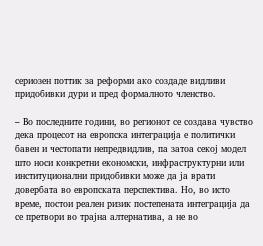сериозен поттик за реформи ако создаде видливи придобивки дури и пред формалното членство.

– Во последните години, во регионот се создава чувство дека процесот на европска интеграција е политички бавен и честопати непредвидлив, па затоа секој модел што носи конкретни економски, инфраструктурни или институционални придобивки може да ја врати довербата во европската перспектива. Но, во исто време, постои реален ризик постепената интеграција да се претвори во трајна алтернатива, а не во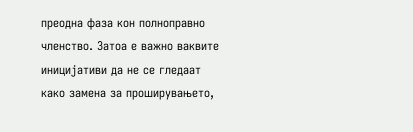преодна фаза кон полноправно членство. Затоа е важно ваквите иницијативи да не се гледаат како замена за проширувањето,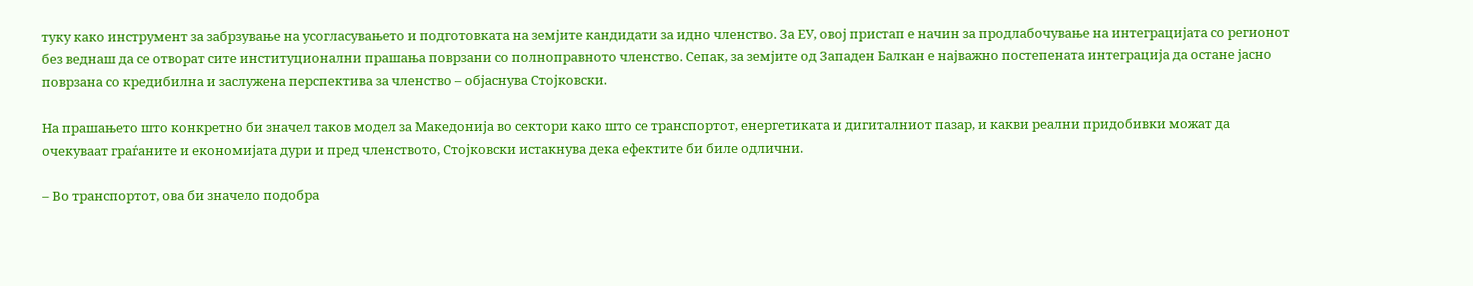туку како инструмент за забрзување на усогласувањето и подготовката на земјите кандидати за идно членство. За ЕУ, овој пристап е начин за продлабочување на интеграцијата со регионот без веднаш да се отворат сите институционални прашања поврзани со полноправното членство. Сепак, за земјите од Западен Балкан е најважно постепената интеграција да остане јасно поврзана со кредибилна и заслужена перспектива за членство – објаснува Стојковски.

На прашањето што конкретно би значел таков модел за Македонија во сектори како што се транспортот, енергетиката и дигиталниот пазар, и какви реални придобивки можат да очекуваат граѓаните и економијата дури и пред членството, Стојковски истакнува дека ефектите би биле одлични.

– Во транспортот, ова би значело подобра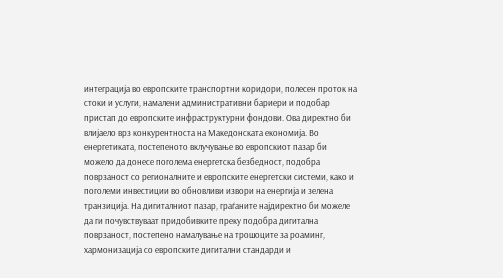интеграција во европските транспортни коридори, полесен проток на стоки и услуги, намалени административни бариери и подобар пристап до европските инфраструктурни фондови. Ова директно би влијаело врз конкурентноста на Македонската економија. Во енергетиката, постепеното вклучување во европскиот пазар би можело да донесе поголема енергетска безбедност, подобра поврзаност со регионалните и европските енергетски системи, како и поголеми инвестиции во обновливи извори на енергија и зелена транзиција. На дигиталниот пазар, граѓаните најдиректно би можеле да ги почувствуваат придобивките преку подобра дигитална поврзаност, постепено намалување на трошоците за роаминг, хармонизација со европските дигитални стандарди и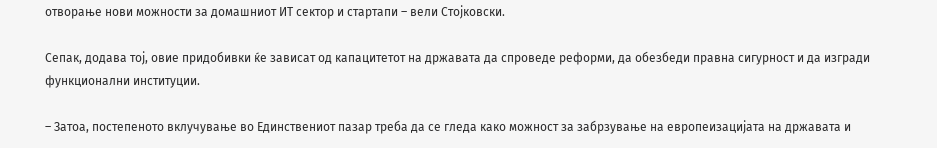отворање нови можности за домашниот ИТ сектор и стартапи – вели Стојковски.

Сепак, додава тој, овие придобивки ќе зависат од капацитетот на државата да спроведе реформи, да обезбеди правна сигурност и да изгради функционални институции.

– Затоа, постепеното вклучување во Единствениот пазар треба да се гледа како можност за забрзување на европеизацијата на државата и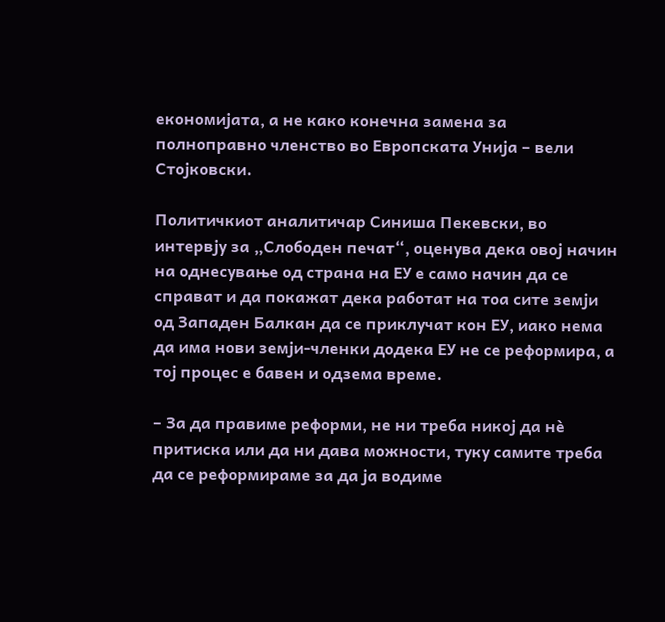економијата, а не како конечна замена за полноправно членство во Европската Унија – вели Стојковски.

Политичкиот аналитичар Синиша Пекевски, во интервју за „Слободен печат“, оценува дека овој начин на однесување од страна на ЕУ е само начин да се справат и да покажат дека работат на тоа сите земји од Западен Балкан да се приклучат кон ЕУ, иако нема да има нови земји-членки додека ЕУ не се реформира, а тој процес е бавен и одзема време.

– За да правиме реформи, не ни треба никој да нè притиска или да ни дава можности, туку самите треба да се реформираме за да ја водиме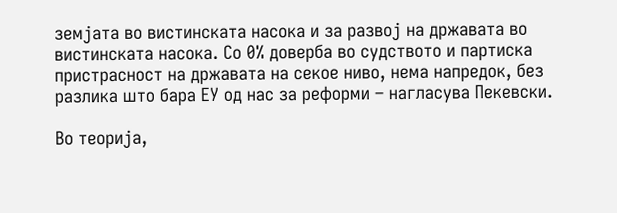земјата во вистинската насока и за развој на државата во вистинската насока. Со 0% доверба во судството и партиска пристрасност на државата на секое ниво, нема напредок, без разлика што бара ЕУ од нас за реформи – нагласува Пекевски.

Во теорија,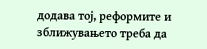додава тој, реформите и зближувањето треба да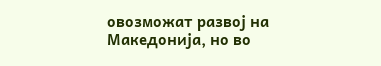овозможат развој на Македонија, но во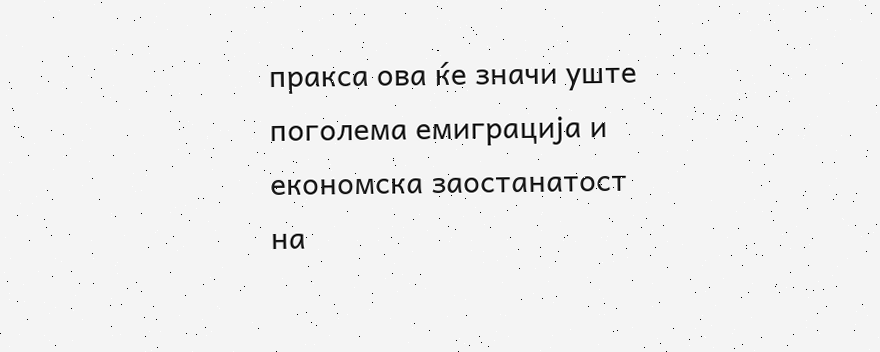пракса ова ќе значи уште поголема емиграција и економска заостанатост на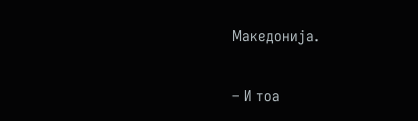Македонија.

– И тоа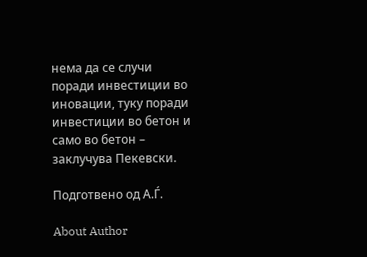нема да се случи поради инвестиции во иновации, туку поради инвестиции во бетон и само во бетон – заклучува Пекевски.

Подготвено од А.Ѓ.

About Author